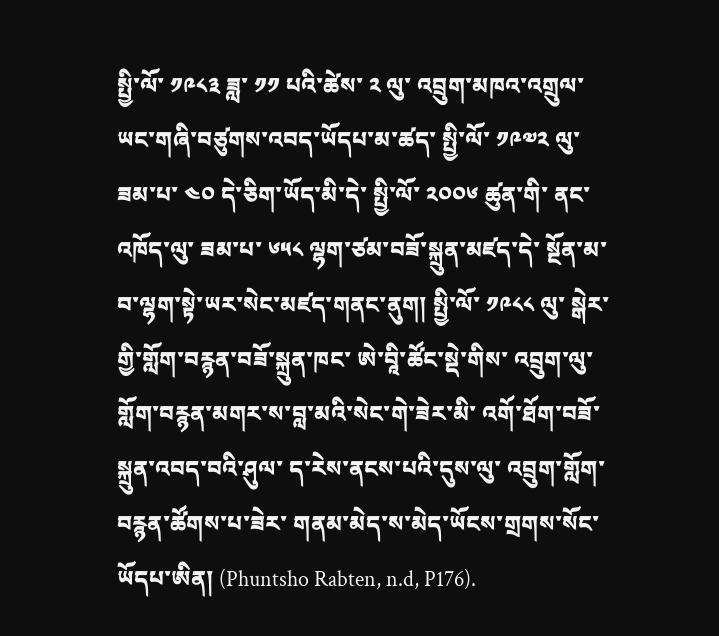སྤྱི་ལོ་ ༡༩༨༣ ཟླ་ ༡༡ པའི་ཚེས་ ༢ ལུ་ འབྲུག་མཁའ་འགྲུལ་ཡང་གཞི་བཙུགས་འབད་ཡོདཔ་མ་ཚད་ སྤྱི་ལོ་ ༡༩༧༢ ལུ་ ཟམ་པ་ ༤༠ དེ་ཅིག་ཡོད་མི་དེ་ སྤྱི་ལོ་ ༢༠༠༦ ཚུན་གི་ ནང་འཁོད་ལུ་ ཟམ་པ་ ༦༥༨ ལྷག་ཙམ་བཟོ་སྐྲུན་མཛད་དེ་ སྔོན་མ་བ་ལྷག་སྟེ་ཡར་སེང་མཛད་གནང་ནུག། སྤྱི་ལོ་ ༡༩༨༨ ལུ་ སྒེར་གྱི་གློག་བརྙན་བཟོ་སྐྲུན་ཁང་ ཨེ་བཱི་ཚོང་སྡེ་གིས་ འབྲུག་ལུ་གློག་བརྙན་མགར་ས་བླ་མའི་སེང་གེ་ཟེར་མི་ འགོ་ཐོག་བཟོ་སྐྲུན་འབད་བའི་ཤུལ་ ད་རེས་ནངས་པའི་དུས་ལུ་ འབྲུག་གློག་བརྙན་ཚོགས་པ་ཟེར་ གནམ་མེད་ས་མེད་ཡོངས་གྲགས་སོང་ཡོདཔ་ཨིན། (Phuntsho Rabten, n.d, P176).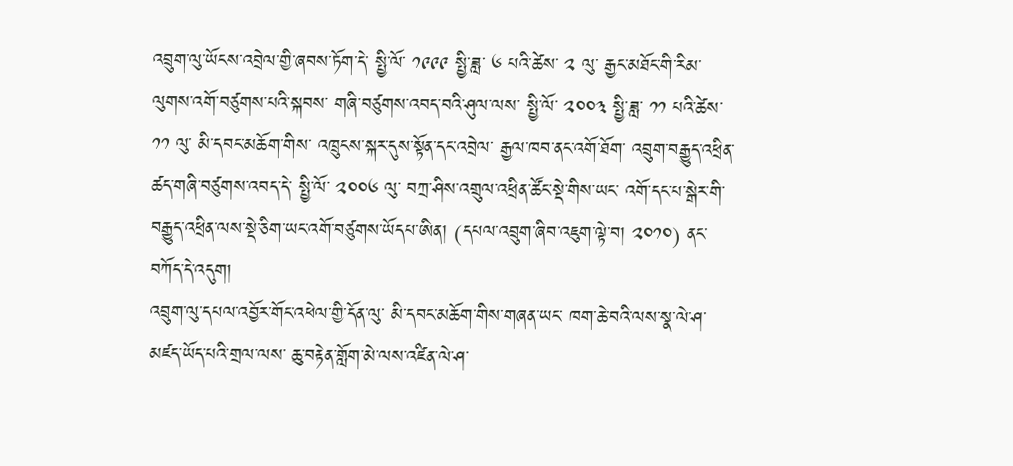འབྲུག་ལུ་ཡོངས་འབྲེལ་གྱི་ཞབས་ཏོག་དེ་ སྤྱི་ལོ་ ༡༩༩༩ སྤྱི་ཟླ་ ༦ པའི་ཚེས་ ༢ ལུ་ རྒྱང་མཐོང་གི་རིམ་ལུགས་འགོ་བཙུགས་པའི་སྐབས་ གཞི་བཙུགས་འབད་བའི་ཤུལ་ལས་ སྤྱི་ལོ་ ༢༠༠༣ སྤྱི་ཟླ་ ༡༡ པའི་ཚེས་ ༡༡ ལུ་ མི་དབང་མཆོག་གིས་ འཁྲུངས་སྐར་དུས་སྟོན་དང་འབྲེལ་ རྒྱལ་ཁབ་ནང་འགོ་ཐོག་ འབྲུག་བརྒྱུད་འཕྲིན་ཚད་གཞི་བཙུགས་འབད་དེ་ སྤྱི་ལོ་ ༢༠༠༦ ལུ་ བཀྲ་ཤིས་འགྲུལ་འཕྲིན་ཚོང་སྡེ་གིས་ཡང་ འགོ་དང་པ་སྒེར་གི་ བརྒྱུད་འཕྲིན་ལས་སྡེ་ཅིག་ཡང་འགོ་བཙུགས་ཡོདཔ་ཨིན། (དཔལ་འབྲུག་ཞིབ་འཇུག་ལྟེ་བ། ༢༠༡༠) ནང་བཀོད་དེ་འདུག།
འབྲུག་ལུ་དཔལ་འབྱོར་གོང་འཕེལ་གྱི་དོན་ལུ་ མི་དབང་མཆོག་གིས་གཞན་ཡང་ ཁག་ཆེ་བའི་ལས་སྣ་ལེ་ཤ་མཛད་ཡོད་པའི་གྲལ་ལས་ ཆུ་བརྟེན་གློག་མེ་ལས་འཛིན་ལེ་ཤ་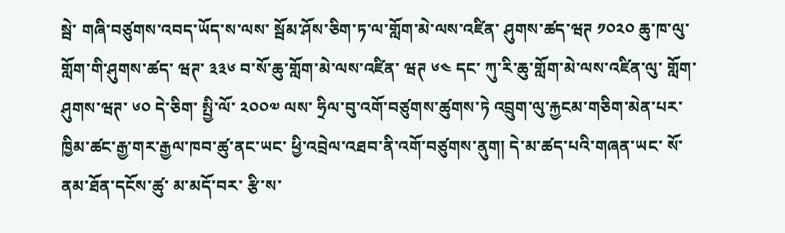སྦེ་ གཞི་བཙུགས་འབད་ཡོད་ས་ལས་ སྦོམ་ཤོས་ཅིག་ཏ་ལ་གློག་མེ་ལས་འཛིན་ ཤུགས་ཚད་ཝཊ ༡༠༢༠ ཆུ་ཁ་ལུ་གློག་གི་ཤུགས་ཚད་ ཝཊ་ ༣༣༦ བ་སོ་ཆུ་གློག་མེ་ལས་འཛིན་ ཝཊ ༦༤ དང་ ཀུ་རི་ཆུ་གློག་མེ་ལས་འཛིན་ལུ་ གློག་ཤུགས་ཝཊ་ ༦༠ དེ་ཅིག་ སྤྱི་ལོ་ ༢༠༠༧ ལས་ ཧྲིལ་བུ་འགོ་བཙུགས་ཚུགས་ཏེ འབྲུག་ལུ་རྐྱངམ་གཅིག་མེན་པར་ ཁྱིམ་ཚང་རྒྱ་གར་རྒྱལ་ཁབ་ཚུ་ནང་ཡང་ ཕྱི་འབྲེལ་འཐབ་ནི་འགོ་བཙུགས་ནུག། དེ་མ་ཚད་པའི་གཞན་ཡང་ སོ་ནམ་ཐོན་དངོས་ཚུ་ མ་མདོ་བར་ རྩི་ས་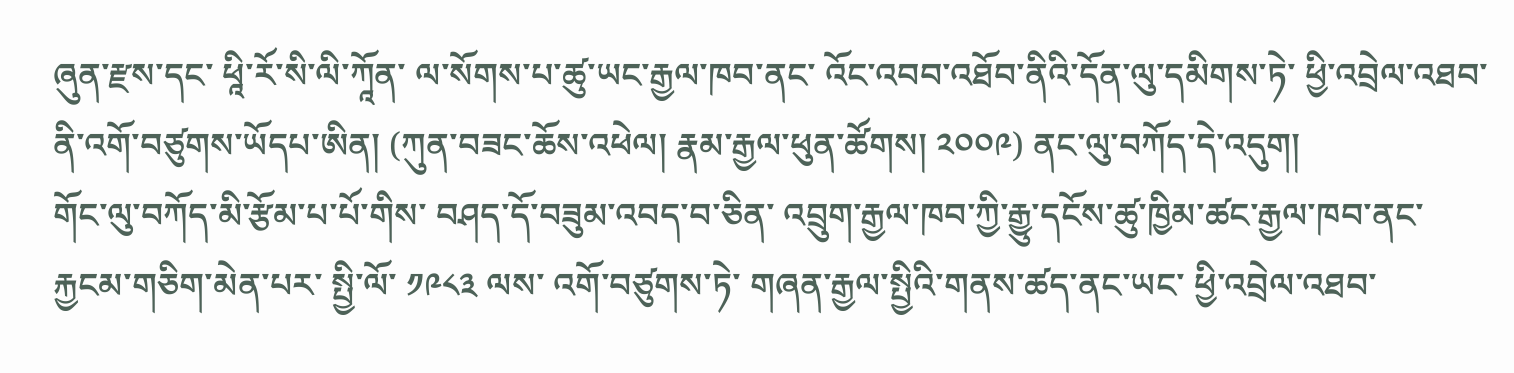ཞུན་རྫས་དང་ ཕཱི་རོ་སི་ལི་ཀཱོན་ ལ་སོགས་པ་ཚུ་ཡང་རྒྱལ་ཁབ་ནང་ འོང་འབབ་འཐོབ་ནིའི་དོན་ལུ་དམིགས་ཏེ་ ཕྱི་འབྲེལ་འཐབ་ནི་འགོ་བཙུགས་ཡོདཔ་ཨིན། (ཀུན་བཟང་ཆོས་འཕེལ། རྣམ་རྒྱལ་ཕུན་ཚོགས། ༢༠༠༩) ནང་ལུ་བཀོད་དེ་འདུག།
གོང་ལུ་བཀོད་མི་རྩོམ་པ་པོ་གིས་ བཤད་དོ་བཟུམ་འབད་བ་ཅིན་ འབྲུག་རྒྱལ་ཁབ་ཀྱི་རྒྱུ་དངོས་ཚུ་ཁྱིམ་ཚང་རྒྱལ་ཁབ་ནང་རྐྱངམ་གཅིག་མེན་པར་ སྤྱི་ལོ་ ༡༩༨༣ ལས་ འགོ་བཙུགས་ཏེ་ གཞན་རྒྱལ་སྤྱིའི་གནས་ཚད་ནང་ཡང་ ཕྱི་འབྲེལ་འཐབ་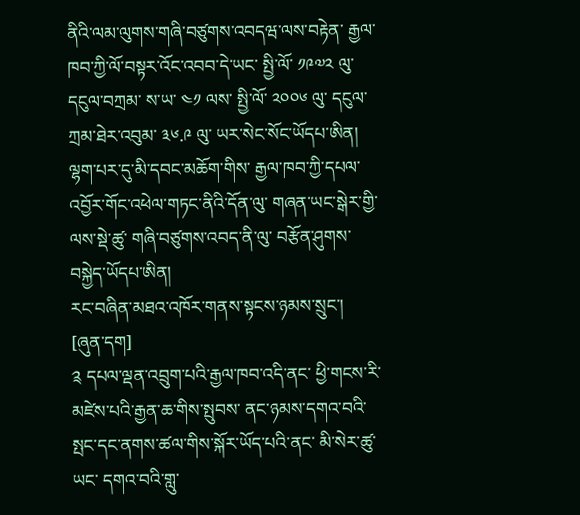ནིའི་ལམ་ལུགས་གཞི་བཙུགས་འབདཝ་ལས་བརྟེན་ རྒྱལ་ཁབ་ཀྱི་ལོ་བསྟར་འོང་འབབ་དེ་ཡང་ སྤྱི་ལོ་ ༡༩༧༢ ལུ་ དངུལ་བཀྲམ་ ས་ཡ་ ༤༡ ལས་ སྤྱི་ལོ་ ༢༠༠༦ ལུ་ དངུལ་ཀྲམ་ཐེར་འབུམ་ ༣༦.༩ ལུ་ ཡར་སེང་སོང་ཡོདཔ་ཨིན། ལྷག་པར་དུ་མི་དབང་མཆོག་གིས་ རྒྱལ་ཁབ་ཀྱི་དཔལ་འབྱོར་གོང་འཕེལ་གཏང་ནིའི་དོན་ལུ་ གཞན་ཡང་སྒེར་གྱི་ལས་སྡེ་ཚུ་ གཞི་བཙུགས་འབད་ནི་ལུ་ བརྩོན་ཤུགས་བསྐྱེད་ཡོདཔ་ཨིན།
རང་བཞིན་མཐའ་འཁོར་གནས་སྟངས་ཉམས་སྲུང་།
[ཞུན་དག]
༉ དཔལ་ལྡན་འབྲུག་པའི་རྒྱལ་ཁབ་འདི་ནང་ ཕྱི་གངས་རི་མཛེས་པའི་རྒྱན་ཆ་གིས་སྤུབས་ ནང་ཉམས་དགའ་བའི་སྤང་དང་ནགས་ཚལ་གིས་སྐོར་ཡོད་པའི་ནང་ མི་སེར་ཚུ་ཡང་ དགའ་བའི་གླུ་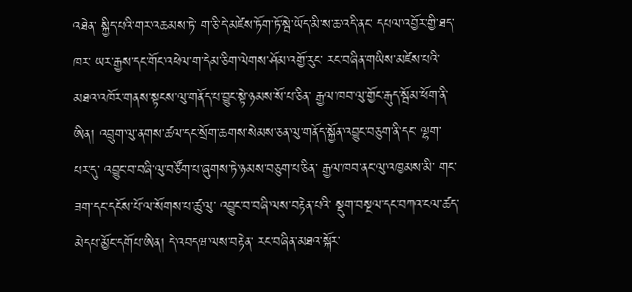འཐེན་ སྐྱིད་པའི་གར་འཆམས་ཏེ་ ག་ཅི་དེ་མཛེས་ཏོག་ཏོ་སྦེ་ཡོད་མི་ས་ཆ་འདི་ནང་ དཔལ་འབྱོར་གྱི་ཐད་ཁར་ ཡར་རྒྱས་དང་གོང་འཕེལ་ག་དེམ་ཅིག་ལེགས་ཤོམ་འགྱོ་རུང་ རང་བཞིན་གཡིས་མཛེས་པའི་ མཐའ་འཁོར་གནས་སྟངས་ལུ་གནོད་པ་བྱུང་སྟེ་ཉམས་སོ་པ་ཅིན་ རྒྱལ་ཁབ་ལུ་གྱོང་རྒུད་སྦོམ་ཕོག་ནི་ཨིན། འབྲུག་ལུ་ནགས་ཚལ་དང་སྲོག་ཆགས་སེམས་ཅན་ལུ་གནོད་སྐྱོན་འབྱུང་བཅུག་ནི་དང་ ལྷག་པར་དུ་ འབྱུང་བ་བཞི་ལུ་བཙོག་པ་ཞུགས་ཏེ་ཉམས་བཅུག་པ་ཅིན་ རྒྱལ་ཁབ་ནང་ལུ་འཁྱམས་མི་ གང་ཟག་དང་དངོས་པོ་ལ་སོགས་པ་ཚུ་ལུ་ འབྱུང་བ་བཞི་ལས་བརྟེན་པའི་ སྡུག་བསྔལ་དང་བཀའ་ངལ་ཚད་མེདཔ་མྱོང་དགོཔ་ཨིན། དེ་འབདཝ་ལས་བརྟེན་ རང་བཞིན་མཐའ་སྐོར་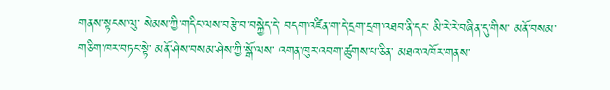གནས་སྟངས་ལུ་ སེམས་ཀྱི་གདིང་ལས་བརྩེ་བ་བསྐྱེད་དེ་ བདག་འཛིན་ག་དེ་དྲག་དྲག་འཐབ་ནི་དང་ མི་རེ་རེ་བཞིན་དུ་གིས་ མནོ་བསམ་གཅིག་ཁར་བཏང་སྟེ་ མནོ་ཤེས་བསམ་ཤེས་ཀྱི་སྒོ་ལས་ འགན་ཁུར་འབག་ཚུགས་པ་ཅིན་ མཐའ་འཁོར་གནས་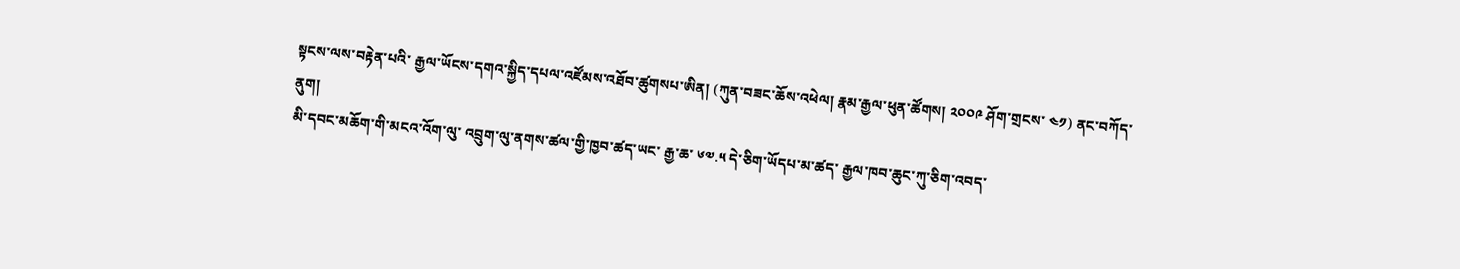སྟངས་ལས་བརྟེན་པའི་ རྒྱལ་ཡོངས་དགའ་སྐྱིད་དཔལ་འཛོམས་འཐོབ་ཚུགསཔ་ཨིན། (ཀུན་བཟང་ཆོས་འཕེལ། རྣམ་རྒྱལ་ཕུན་ཚོགས། ༢༠༠༩ ཤོག་གྲངས་ ༤༡) ནང་བཀོད་ནུག།
མི་དབང་མཆོག་གི་མངའ་འོག་ལུ་ འབྲུག་ལུ་ནགས་ཚལ་གྱི་ཁྱབ་ཚད་ཡང་ རྒྱ་ཆ་ ༦༧.༥ དེ་ཅིག་ཡོདཔ་མ་ཚད་ རྒྱལ་ཁབ་ཆུང་ཀུ་ཅིག་འབད་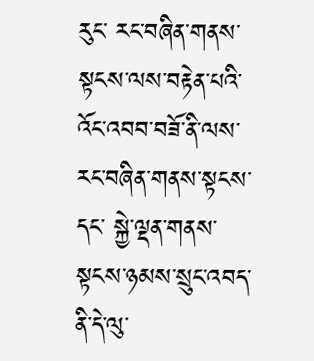རུང་ རང་བཞིན་གནས་སྟངས་ལས་བརྟེན་པའི་འོང་འབབ་བཟོ་ནི་ལས་ རང་བཞིན་གནས་སྟངས་དང་ སྐྱེ་ལྡན་གནས་སྟངས་ཉམས་སྲུང་འབད་ནི་དེ་ལུ་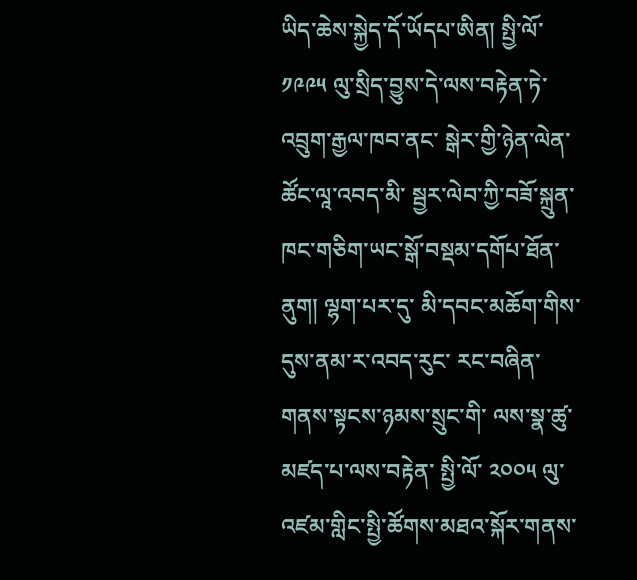ཡིད་ཆེས་སྐྱེད་དོ་ཡོདཔ་ཨིན། སྤྱི་ལོ་ ༡༩༩༥ ལུ་སྲིད་བྱུས་དེ་ལས་བརྟེན་ཏེ་ འབྲུག་རྒྱལ་ཁབ་ནང་ སྒེར་གྱི་ཉེན་ལེན་ཚོང་ལཱ་འབད་མི་ སྦྱར་ལེབ་ཀྱི་བཟོ་སྐྲུན་ཁང་གཅིག་ཡང་སྒོ་བསྡམ་དགོཔ་ཐོན་ནུག། ལྷག་པར་དུ་ མི་དབང་མཆོག་གིས་ དུས་ནམ་ར་འབད་རུང་ རང་བཞིན་གནས་སྟངས་ཉམས་སྲུང་གི་ ལས་སྣ་ཚུ་ མཛད་པ་ལས་བརྟེན་ སྤྱི་ལོ་ ༢༠༠༥ ལུ་ འཛམ་གླིང་སྤྱི་ཚོགས་མཐའ་སྐོར་གནས་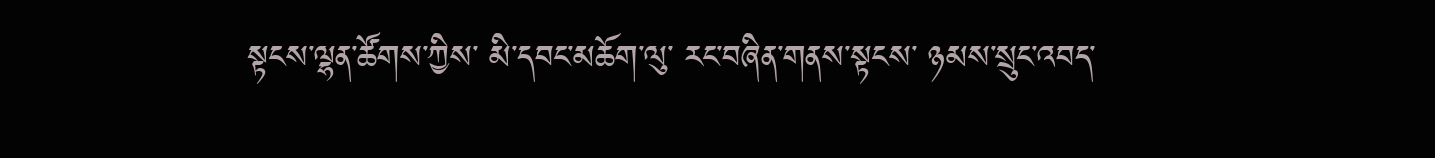སྟངས་ལྷན་ཚོགས་ཀྱིས་ མི་དབང་མཆོག་ལུ་ རང་བཞིན་གནས་སྟངས་ ཉམས་སྲུང་འབད་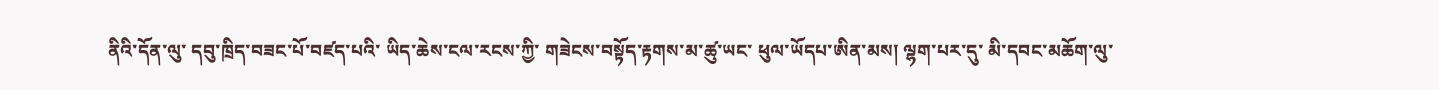ནིའི་དོན་ལུ་ དབུ་ཁྲིད་བཟང་པོ་བཛད་པའི་ ཡིད་ཆེས་ངལ་རངས་ཀྱི་ གཟེངས་བསྟོད་རྟགས་མ་ཚུ་ཡང་ ཕུལ་ཡོདཔ་ཨིན་མས། ལྷག་པར་དུ་ མི་དབང་མཆོག་ལུ་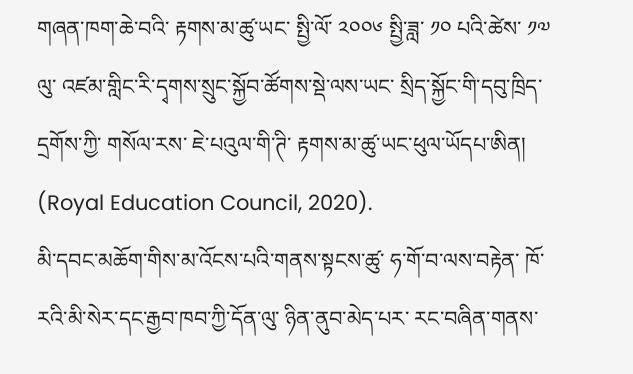གཞན་ཁག་ཆེ་བའི་ རྟགས་མ་ཚུ་ཡང་ སྤྱི་ལོ་ ༢༠༠༦ སྤྱི་ཟླ་ ༡༠ པའི་ཚེས་ ༡༧ ལུ་ འཛམ་གླིང་རི་དྭགས་སྲུང་སྐྱོབ་ཚོགས་སྡེ་ལས་ཡང་ སྲིད་སྐྱོང་གི་དབུ་ཁྲིད་དྲགོས་ཀྱི་ གསོལ་རས་ ཇེ་པའུལ་གི་ཊི་ རྟགས་མ་ཚུ་ཡང་ཕུལ་ཡོདཔ་ཨིན། (Royal Education Council, 2020).
མི་དབང་མཆོག་གིས་མ་འོངས་པའི་གནས་སྟངས་ཚུ་ ཧ་གོ་བ་ལས་བརྟེན་ ཁོ་རའི་མི་སེར་དང་རྒྱབ་ཁབ་ཀྱི་དོན་ལུ་ ཉིན་ནུབ་མེད་པར་ རང་བཞིན་གནས་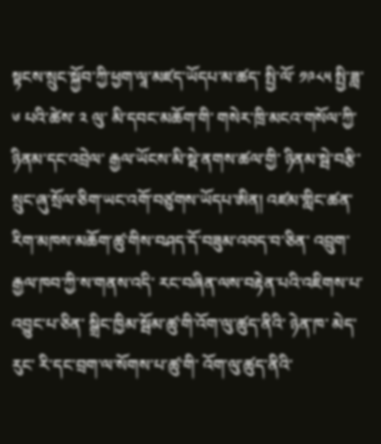སྟངས་སྲུང་སྐྱོབ་ཀྱི་ཕྱག་ལཱ་མཛད་ཡོདཔ་མ་ཚད་ སྤྱི་ལོ་ ༡༩༨༥ སྤྱི་ཟླ་ ༦ པའི་ཚེས་ ༢ ལུ་ མི་དབང་མཆོག་གི་ གསེར་ཁྲི་མངའ་གསོལ་ཀྱི་ཉིནམ་དང་འབྲེལ་ རྒྱལ་ཡོངས་མི་སྡེ་ནགས་ཚལ་གྱི་ ཉིནམ་སྦེ་བརྩི་སྲུང་ཞུ་སྲོལ་ཅིག་ཡང་འགོ་བཙུགས་ཡོདཔ་ཨིན། འཛམ་གླིང་ཚན་རིག་མཁས་མཆོག་ཚུ་གིས་བཤད་དོ་བཟུམ་འབད་བ་ཅིན་ འབྲུག་ རྒྱལ་ཁབ་ཀྱི་ས་གནས་འདི་ རང་བཞིན་ལས་བརྟེན་པའི་འཇིགས་པ་འབྱུང་པ་ཅིན་ སྒྲིང་ཁྱིམ་སྦོམ་ཚུ་གི་འོག་ལུ་ཚུད་ནིའི་ ཉེན་ཁ་ མེད་རུང་ རི་དང་བྲག་ལ་སོགས་པ་ཚུ་གི་ འོག་ལུ་ཚུད་ནིའི་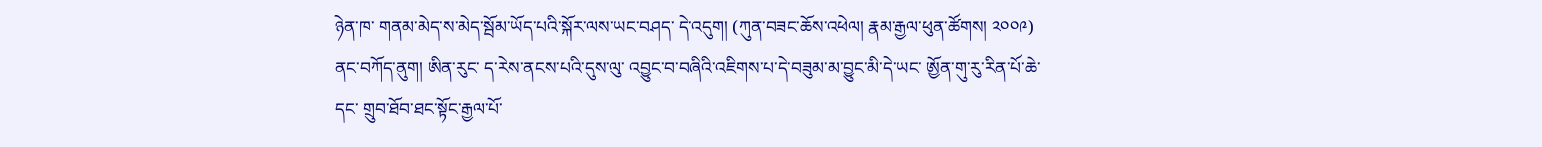ཉེན་ཁ་ གནམ་མེད་ས་མེད་སྦོམ་ཡོད་པའི་སྐོར་ལས་ཡང་བཤད་ དེ་འདུག། (ཀུན་བཟང་ཆོས་འཕེལ། རྣམ་རྒྱལ་ཕུན་ཚོགས། ༢༠༠༩) ནང་བཀོད་ནུག། ཨིན་རུང་ ད་རེས་ནངས་པའི་དུས་ལུ་ འབྱུང་བ་བཞིའི་འཇིགས་པ་དེ་བཟུམ་མ་བྱུང་མི་དེ་ཡང་ ཨྱོན་གུ་རུ་རིན་པོ་ཆེ་དང་ གྲུབ་ཐོབ་ཐང་སྟོང་རྒྱལ་པོ་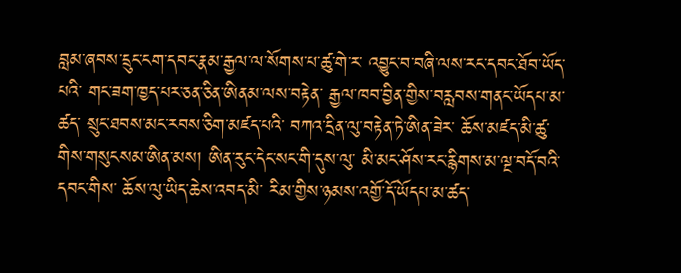བླམ་ཞབས་དྲུང་ངག་དབང་རྣམ་རྒྱལ་ལ་སོགས་པ་ཚུ་གེ་ར་ འབྱུང་བ་བཞི་ལས་རང་དབང་ཐོབ་ཡོད་པའི་ གང་ཟག་ཁྱད་པར་ཅན་ཅིན་ཨིནམ་ལས་བརྟེན་ རྒྱལ་ཁབ་བྱིན་གྱིས་བརླབས་གནང་ཡོདཔ་མ་ཚད་ སྲུང་ཐབས་མང་རབས་ཅིག་མཛད་པའི་ བཀའ་དྲིན་ལུ་བརྟེན་ཏེ་ཨིན་ཟེར་ ཆོས་མཛད་མི་ཚུ་གིས་གསུངསམ་ཨིན་མས། ཨིན་རུང་དེང་སང་གི་དུས་ལུ་ མི་མང་ཤོས་རང་རྙིགས་མ་ལྔ་བདོ་བའི་དབང་གིས་ ཆོས་ལུ་ཡིད་ཆེས་འབད་མི་ རིམ་གྱིས་ཉམས་འགྱོ་དོ་ཡོདཔ་མ་ཚད་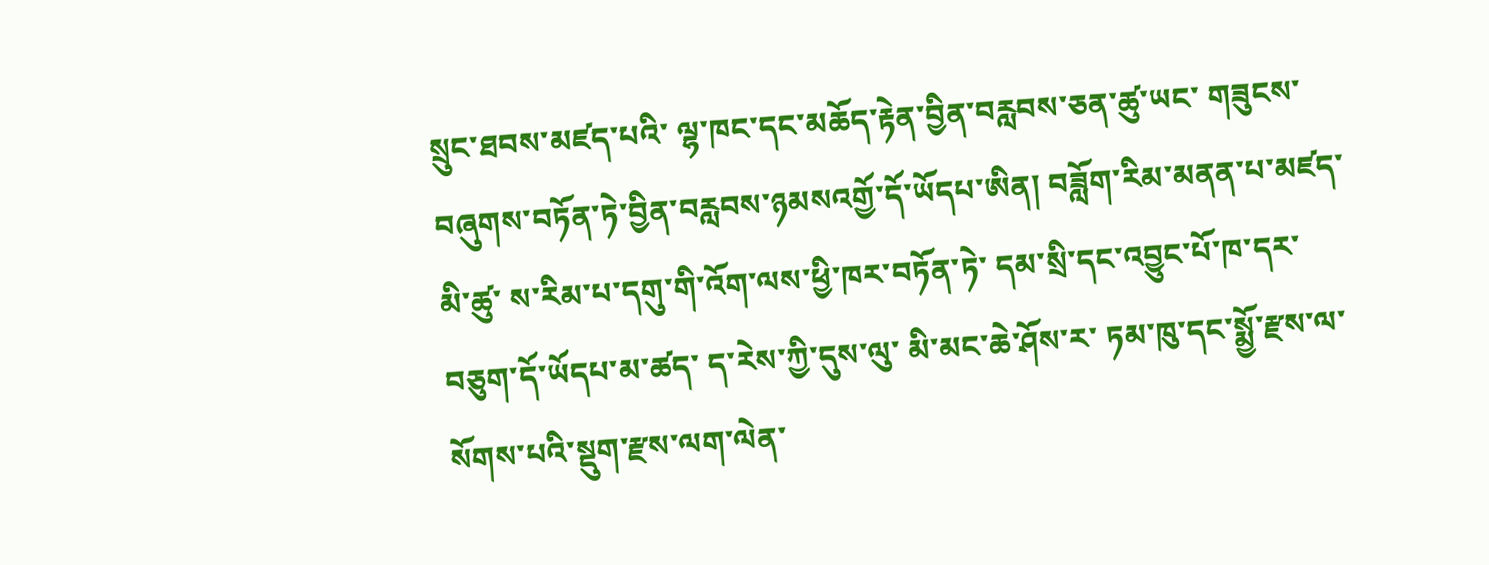སྲུང་ཐབས་མཛད་པའི་ ལྷ་ཁང་དང་མཆོད་རྟེན་བྱིན་བརླབས་ཅན་ཚུ་ཡང་ གཟུངས་བཞུགས་བཏོན་ཏེ་བྱིན་བརླབས་ཉམསའགྱོ་དོ་ཡོདཔ་ཨིན། བཟློག་རིམ་མནན་པ་མཛད་མི་ཚུ་ ས་རིམ་པ་དགུ་གི་འོག་ལས་ཕྱི་ཁར་བཏོན་ཏེ་ དམ་སྲི་དང་འབྱུང་པོ་ཁ་དར་བཅུག་དོ་ཡོདཔ་མ་ཚད་ ད་རེས་ཀྱི་དུས་ལུ་ མི་མང་ཆེ་ཤོས་ར་ ཏམ་ཁུ་དང་སྨྱོ་རྫས་ལ་སོགས་པའི་སྡུག་རྫས་ལག་ལེན་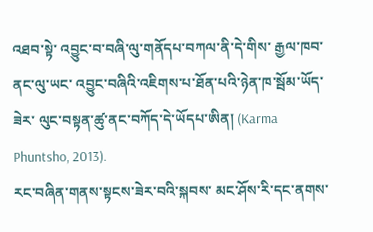འཐབ་སྟེ་ འབྱུང་བ་བཞི་ལུ་གནོདཔ་བཀལ་ནི་དེ་གིས་ རྒྱལ་ཁབ་ནང་ལུ་ཡང་ འབྱུང་བཞིའི་འཇིགས་པ་ཐོན་པའི་ཉེན་ཁ་སྦོམ་ཡོད་ཟེར་ ལུང་བསྟན་ཚུ་ནང་བཀོད་དེ་ཡོདཔ་ཨིན། (Karma Phuntsho, 2013).
རང་བཞིན་གནས་སྟངས་ཟེར་བའི་སྐབས་ མང་ཤོས་རི་དང་ནགས་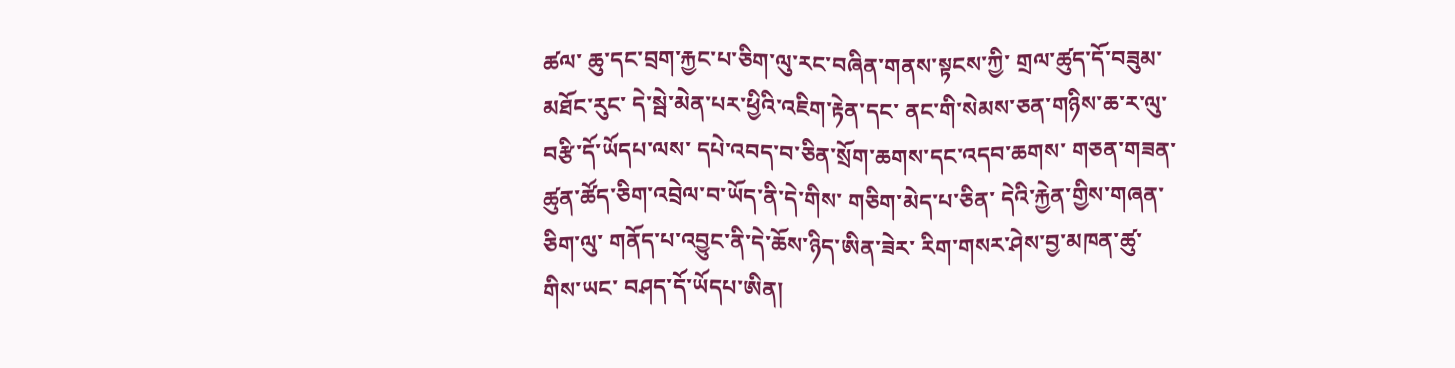ཚལ་ ཆུ་དང་བྲག་རྐྱང་པ་ཅིག་ལུ་རང་བཞིན་གནས་སྟངས་ཀྱི་ གྲལ་ཚུད་དོ་བཟུམ་མཐོང་རུང་ དེ་སྦེ་མེན་པར་ཕྱིའི་འཇིག་རྟེན་དང་ ནང་གི་སེམས་ཅན་གཉིས་ཆ་ར་ལུ་བརྩི་དོ་ཡོདཔ་ལས་ དཔེ་འབད་བ་ཅིན་སྲོག་ཆགས་དང་འདབ་ཆགས་ གཅན་གཟན་ཚུན་ཚོད་ཅིག་འབྲེལ་བ་ཡོད་ནི་དེ་གིས་ གཅིག་མེད་པ་ཅིན་ དེའི་རྐྱེན་གྱིས་གཞན་ཅིག་ལུ་ གནོད་པ་འབྱུང་ནི་དེ་ཆོས་ཉིད་ཨིན་ཟེར་ རིག་གསར་ཤེས་བྱ་མཁན་ཚུ་གིས་ཡང་ བཤད་དོ་ཡོདཔ་ཨིན།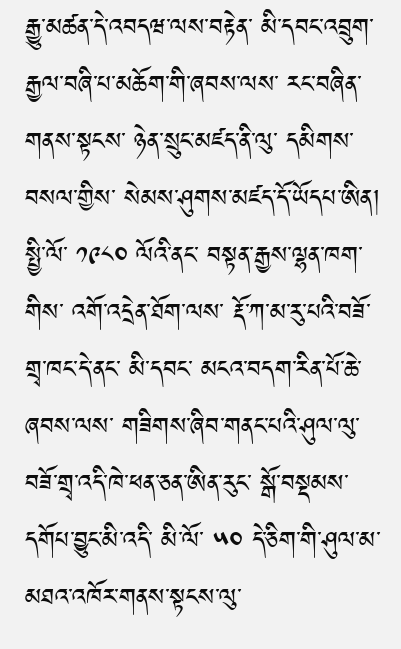རྒྱུ་མཚན་དེ་འབདཝ་ལས་བརྟེན་ མི་དབང་འབྲུག་རྒྱལ་བཞི་པ་མཆོག་གི་ཞབས་ལས་ རང་བཞིན་གནས་སྟངས་ ཉེན་སྲུང་མཛད་ནི་ལུ་ དམིགས་བསལ་གྱིས་ སེམས་ཤུགས་མཛད་དོ་ཡོདཔ་ཨིན།
སྤྱི་ལོ་ ༡༩༨༠ ལོའི་ནང་ བསྟན་རྒྱས་ལྷན་ཁག་གིས་ འགོ་འདྲེན་ཐོག་ལས་ རྡོ་ཀ་མ་རུ་པའི་བཟོ་གྲྭ་ཁང་དེ་ནང་ མི་དབང་ མངའ་བདག་རིན་པོ་ཆེ་ཞབས་ལས་ གཟིགས་ཞིབ་གནང་པའི་ཤུལ་ལུ་ བཟོ་གྲྭ་འདི་ཁེ་ཕན་ཅན་ཨིན་རུང་ སྒོ་བསྡམས་ དགོཔ་བྱུང་མི་འདི་ མི་ལོ་ ༥༠ དེ་ཅིག་གི་ཤུལ་མ་ མཐའ་འཁོར་གནས་སྟངས་ལུ་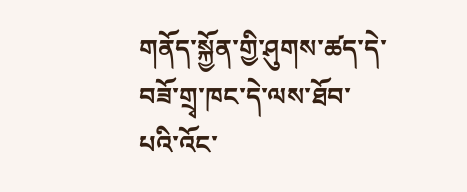གནོད་སྐྱོན་གྱི་ཤུགས་ཚད་དེ་ བཟོ་གྲྭ་ཁང་དེ་ལས་ཐོབ་པའི་འོང་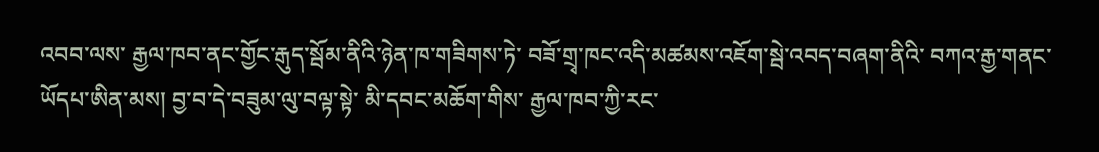འབབ་ལས་ རྒྱལ་ཁབ་ནང་གྱོང་རྒུད་སྦོམ་ནིའི་ཉེན་ཁ་གཟིགས་ཏེ་ བཟོ་གྲྭ་ཁང་འདི་མཚམས་འཇོག་སྦེ་འབད་བཞག་ནིའི་ བཀའ་རྒྱ་གནང་ཡོདཔ་ཨིན་མས། བྱ་བ་དེ་བཟུམ་ལུ་བལྟ་སྟེ་ མི་དབང་མཆོག་གིས་ རྒྱལ་ཁབ་ཀྱི་རང་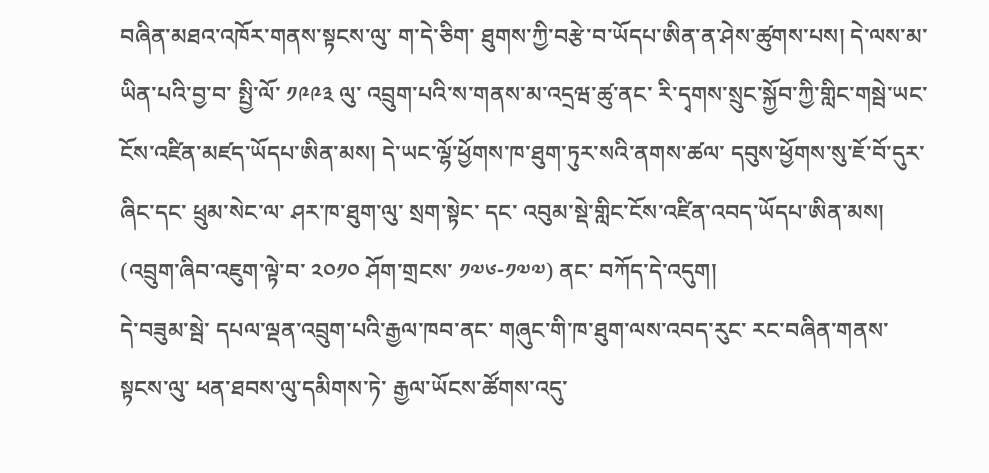བཞིན་མཐའ་འཁོར་གནས་སྟངས་ལུ་ ག་དེ་ཅིག་ ཐུགས་ཀྱི་བརྩེ་བ་ཡོདཔ་ཨིན་ན་ཤེས་ཚུགས་པས། དེ་ལས་མ་ཡིན་པའི་བྱ་བ་ སྤྱི་ལོ་ ༡༩༩༣ ལུ་ འབྲུག་པའི་ས་གནས་མ་འདྲཝ་ཚུ་ནང་ རི་དྭགས་སྲུང་སྐྱོབ་ཀྱི་གླིང་གསྦེ་ཡང་ ངོས་འཛིན་མཛད་ཡོདཔ་ཨིན་མས། དེ་ཡང་ལྷོ་ཕྱོགས་ཁ་ཐུག་ཏུར་སའི་ནགས་ཚལ་ དབུས་ཕྱོགས་སུ་ཇོ་བོ་དུར་ཞིང་དང་ ཕྲུམ་སེང་ལ་ ཤར་ཁ་ཐུག་ལུ་ སྲག་སྟེང་ དང་ འབུམ་སྡེ་གླིང་ངོས་འཛིན་འབད་ཡོདཔ་ཨིན་མས། (འབྲུག་ཞིབ་འཇུག་ལྟེ་བ་ ༢༠༡༠ ཤོག་གྲངས་ ༡༧༦-༡༧༧) ནང་ བཀོད་དེ་འདུག།
དེ་བཟུམ་སྦེ་ དཔལ་ལྡན་འབྲུག་པའི་རྒྱལ་ཁབ་ནང་ གཞུང་གི་ཁ་ཐུག་ལས་འབད་རུང་ རང་བཞིན་གནས་སྟངས་ལུ་ ཕན་ཐབས་ལུ་དམིགས་ཏེ་ རྒྱལ་ཡོངས་ཚོགས་འདུ་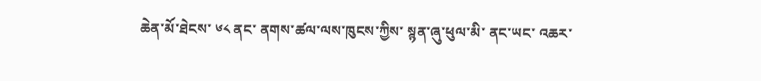ཆེན་མོ་ཐེངས་ ༦༨ ནང་ ནགས་ཚལ་ལས་ཁུངས་ཀྱིས་ སྙན་ཞུ་ཕུལ་མི་ ནང་ཡང་ འཆར་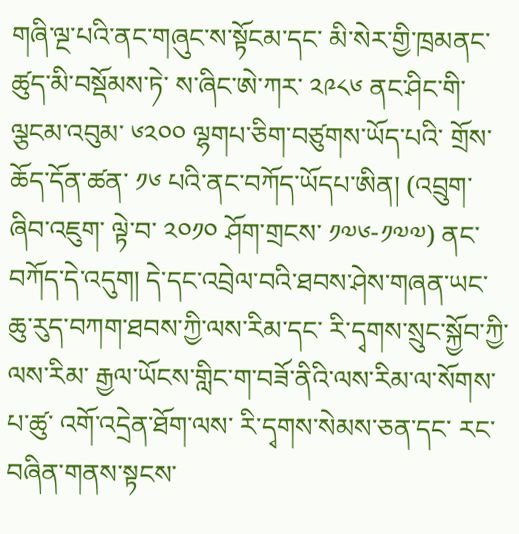གཞི་ལྔ་པའི་ནང་གཞུང་ས་སྟོངམ་དང་ མི་སེར་གྱི་ཁྲམནང་ཚུད་མི་བསྡོམས་ཏེ་ ས་ཞིང་ཨེ་ཀར་ ༢༩༨༦ ནང་ཤིང་གི་ལྕངམ་འབུམ་ ༦༢༠༠ ལྷགཔ་ཅིག་བཙུགས་ཡོད་པའི་ གྲོས་ཆོད་དོན་ཚན་ ༡༦ པའི་ནང་བཀོད་ཡོདཔ་ཨིན། (འབྲུག་ཞིབ་འཇུག་ ལྟེ་བ་ ༢༠༡༠ ཤོག་གྲངས་ ༡༧༦-༡༧༧) ནང་བཀོད་དེ་འདུག། དེ་དང་འབྲེལ་བའི་ཐབས་ཤེས་གཞན་ཡང་ ཆུ་རུད་བཀག་ཐབས་ཀྱི་ལས་རིམ་དང་ རི་དྭགས་སྲུང་སྐྱོབ་ཀྱི་ལས་རིམ་ རྒྱལ་ཡོངས་གླིང་ག་བཟོ་ནིའི་ལས་རིམ་ལ་སོགས་པ་ཚུ་ འགོ་འདྲེན་ཐོག་ལས་ རི་དྭགས་སེམས་ཅན་དང་ རང་བཞིན་གནས་སྟངས་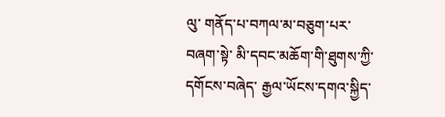ལུ་ གནོད་པ་བཀལ་མ་བཅུག་པར་བཞག་སྟེ་ མི་དབང་མཆོག་གི་ཐུགས་ཀྱི་དགོངས་བཞེད་ རྒྱལ་ཡོངས་དགའ་སྐྱིད་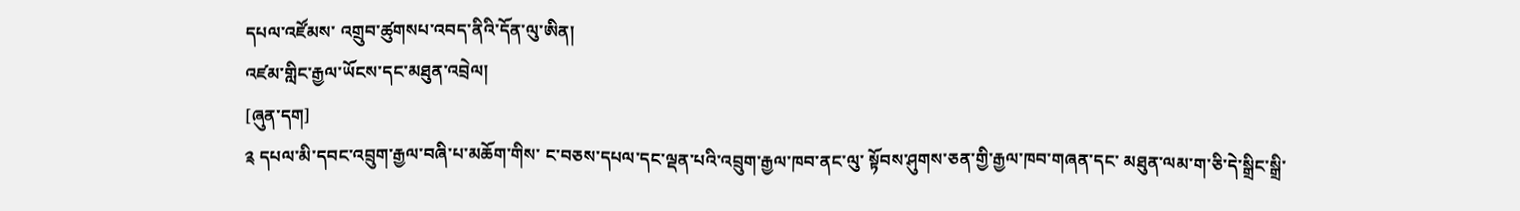དཔལ་འཛོམས་ འགྲུབ་ཚུགསཔ་འབད་ནིའི་དོན་ལུ་ཨིན།
འཛམ་གླིང་རྒྱལ་ཡོངས་དང་མཐུན་འབྲེལ།
[ཞུན་དག]
༉ དཔལ་མི་དབང་འབྲུག་རྒྱལ་བཞི་པ་མཆོག་གིས་ ང་བཅས་དཔལ་དང་ལྡན་པའི་འབྲུག་རྒྱལ་ཁབ་ནང་ལུ་ སྟོབས་ཤུགས་ཅན་གྱི་རྒྱལ་ཁབ་གཞན་དང་ མཐུན་ལམ་ག་ཅི་དེ་སྒྲིང་སྒྲི་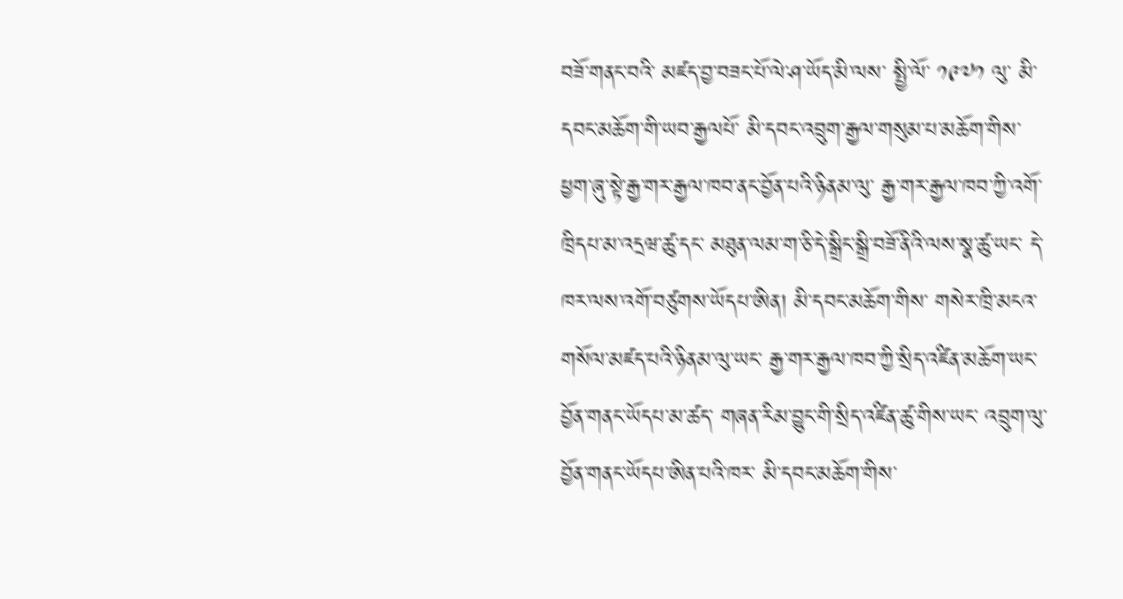བཟོ་གནང་བའི་ མཛད་བྱ་བཟང་པོ་ལེ་ཤ་ཡོད་མི་ལས་ སྤྱི་ལོ་ ༡༩༧༡ ལུ་ མི་དབང་མཆོག་གི་ཡབ་རྒྱལཔོ་ མི་དབང་འབྲུག་རྒྱལ་གསུམ་པ་མཆོག་གིས་ ཕྱག་ཞུ་སྟེ་རྒྱ་གར་རྒྱལ་ཁབ་ནང་བྱོན་པའི་ཉིནམ་ལུ་ རྒྱ་གར་རྒྱལ་ཁབ་ཀྱི་འགོ་ཁྲིདཔ་མ་འདྲཝ་ཚུ་དང་ མཐུན་ལམ་ག་ཅི་དེ་སྒྲིང་སྒྲི་བཟོ་ནིའི་ལས་སྣ་ཚུ་ཡང་ དེ་ཁར་ལས་འགོ་བཙུགས་ཡོདཔ་ཨིན། མི་དབང་མཆོག་གིས་ གསེར་ཁྲི་མངའ་གསོལ་མཛད་པའི་ཉིནམ་ལུ་ཡང་ རྒྱ་གར་རྒྱལ་ཁབ་ཀྱི་སྲིད་འཛིན་མཆོག་ཡང་བྱོན་གནང་ཡོདཔ་མ་ཚད་ གཞན་རིམ་བྱུང་གི་སྲིད་འཛིན་ཚུ་གིས་ཡང་ འབྲུག་ལུ་བྱོན་གནང་ཡོདཔ་ཨིན་པའི་ཁར་ མི་དབང་མཆོག་གིས་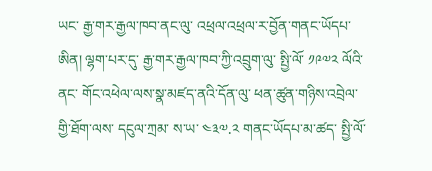ཡང་ རྒྱ་གར་རྒྱལ་ཁབ་ནང་ལུ་ འཕྲལ་འཕྲལ་ར་བྱོན་གནང་ཡོདཔ་ཨིན། ལྷག་པར་དུ་ རྒྱ་གར་རྒྱལ་ཁབ་ཀྱི་འབྲུག་ལུ་ སྤྱི་ལོ་ ༡༩༧༢ ལོའི་ནང་ གོང་འཕེལ་ལས་སྣ་མཛད་ནའི་དོན་ལུ་ ཕན་ཚུན་གཉིས་འབྲེལ་གྱི་ཐོག་ལས་ དངུལ་ཀྲམ་ ས་ཡ་ ༤༣༧.༢ གནང་ཡོདཔ་མ་ཚད་ སྤྱི་ལོ་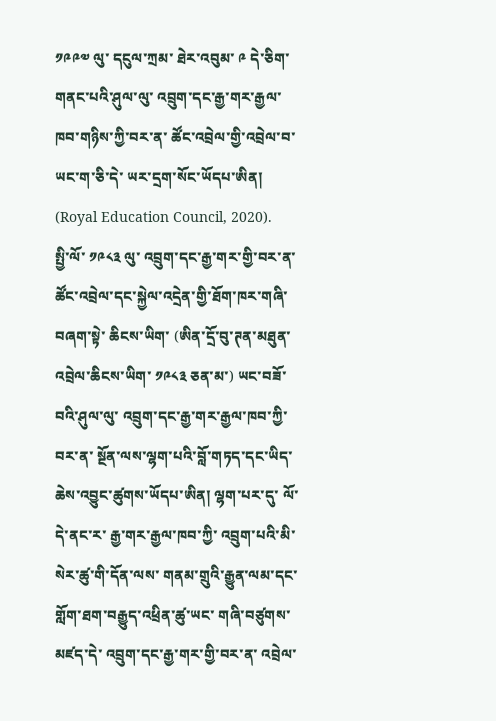༡༩༩༧ ལུ་ དངུལ་ཀྲམ་ ཐེར་འབུམ་ ༩ དེ་ཅིག་གནང་པའི་ཤུལ་ལུ་ འབྲུག་དང་རྒྱ་གར་རྒྱལ་ཁབ་གཉིས་ཀྱི་བར་ན་ ཚོང་འབྲེལ་གྱི་འབྲེལ་བ་ཡང་ག་ཅི་དེ་ ཡར་དྲག་སོང་ཡོདཔ་ཨིན། (Royal Education Council, 2020).
སྤྱི་ལོ་ ༡༩༨༣ ལུ་ འབྲུག་དང་རྒྱ་གར་གྱི་བར་ན་ ཚོང་འབྲེལ་དང་སྐྱེལ་འདྲེན་གྱི་ཐོག་ཁར་གཞི་བཞག་སྟེ་ ཆིངས་ཡིག་ (ཨིན་དྲོ་བུ་ཊན་མཐུན་འབྲེལ་ཆིངས་ཡིག་ ༡༩༨༣ ཅན་མ་) ཡང་བཟོ་བའི་ཤུལ་ལུ་ འབྲུག་དང་རྒྱ་གར་རྒྱལ་ཁབ་ཀྱི་བར་ན་ སྔོན་ལས་ལྷག་པའི་བློ་གཏད་དང་ཡིད་ཆེས་འབྱུང་ཚུགས་ཡོདཔ་ཨིན། ལྷག་པར་དུ་ ལོ་དེ་ནང་ར་ རྒྱ་གར་རྒྱལ་ཁབ་ཀྱི་ འབྲུག་པའི་མི་སེར་ཚུ་གི་དོན་ལས་ གནམ་གྲུའི་རྒྱུན་ལམ་དང་ གློག་ཐག་བརྒྱུད་འཕྲིན་ཚུ་ཡང་ གཞི་བཙུགས་མཛད་དེ་ འབྲུག་དང་རྒྱ་གར་གྱི་བར་ན་ འབྲེལ་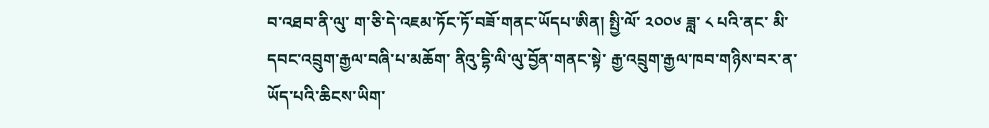བ་འཐབ་ནི་ལུ་ ག་ཅི་དེ་འཇམ་ཏོང་ཏོ་བཟོ་གནང་ཡོདཔ་ཨིན། སྤྱི་ལོ་ ༢༠༠༦ ཟླ་ ༨ པའི་ནང་ མི་དབང་འབྲུག་རྒྱལ་བཞི་པ་མཆོག་ ནིའུ་དྷི་ལི་ལུ་བྱོན་གནང་སྟེ་ རྒྱ་འབྲུག་རྒྱལ་ཁབ་གཉིས་བར་ན་ཡོད་པའི་ཆིངས་ཡིག་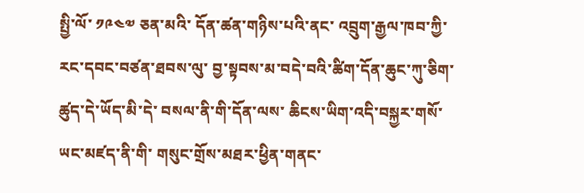སྤྱི་ལོ་ ༡༩༤༧ ཅན་མའི་ དོན་ཚན་གཉིས་པའི་ནང་ འབྲུག་རྒྱལ་ཁབ་ཀྱི་རང་དབང་བཙན་ཐབས་ལུ་ བྱ་སྟབས་མ་བདེ་བའི་ཚིག་དོན་ཆུང་ཀུ་ཅིག་ ཚུད་དེ་ཡོད་མི་དེ་ བསལ་ནི་གི་དོན་ལས་ ཆིངས་ཡིག་འདི་བསྐྱར་གསོ་ཡང་མཛད་ནི་གི་ གསུང་གྲོས་མཐར་ཕྱིན་གནང་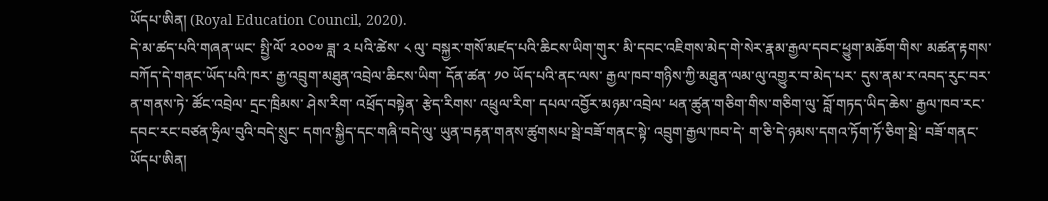ཡོདཔ་ཨིན། (Royal Education Council, 2020).
དེ་མ་ཚད་པའི་གཞན་ཡང་ སྤྱི་ལོ་ ༢༠༠༧ ཟླ་ ༢ པའི་ཚེས་ ༨ ལུ་ བསྐྱར་གསོ་མཛད་པའི་ཆིངས་ཡིག་གུར་ མི་དབང་འཇིགས་མེད་གེ་སེར་རྣམ་རྒྱལ་དབང་ཕྱུག་མཆོག་གིས་ མཚན་རྟགས་བཀོད་དེ་གནང་ཡོད་པའི་ཁར་ རྒྱ་འབྲུག་མཐུན་འབྲེལ་ཆིངས་ཡིག་ དོན་ཚན་ ༡༠ ཡོད་པའི་ནང་ལས་ རྒྱལ་ཁབ་གཉིས་ཀྱི་མཐུན་ལམ་ལུ་འགྱུར་བ་མེད་པར་ དུས་ནམ་ར་འབད་རུང་བར་ན་གནས་ཏེ་ ཚོང་འབྲེལ་ དྲང་ཁྲིམས་ ཤེས་རིག་ འཕྲོད་བསྟེན་ རྩེད་རིགས་ འཕྲུལ་རིག་ དཔལ་འབྱོར་མཉམ་འབྲེལ་ ཕན་ཚུན་གཅིག་གིས་གཅིག་ལུ་ བློ་གཏད་ཡིད་ཆེས་ རྒྱལ་ཁབ་རང་དབང་རང་བཙན་ཧྲིལ་བུའི་བདེ་སྲུང་ དགའ་སྐྱིད་དང་གཞི་བདེ་ལུ་ ཡུན་བརྟན་གནས་ཚུགསཔ་སྦེ་བཟོ་གནང་སྟེ་ འབྲུག་རྒྱལ་ཁབ་དེ་ ག་ཅི་དེ་ཉམས་དགའ་ཏོག་ཏོ་ཅིག་སྦེ་ བཟོ་གནང་ཡོདཔ་ཨིན།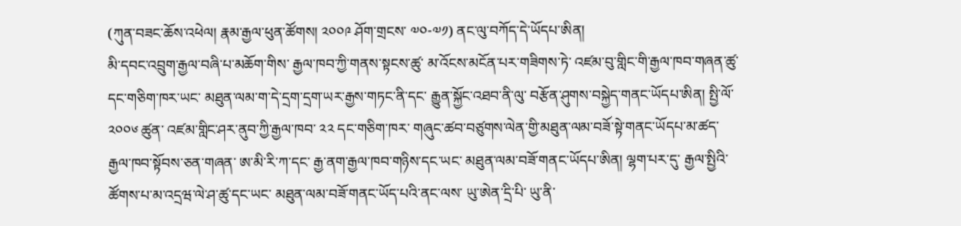(ཀུན་བཟང་ཆོས་འཕེལ། རྣམ་རྒྱལ་ཕུན་ཚོགས། ༢༠༠༩ ཤོག་གྲངས་ ༧༠-༧༡) ནང་ལུ་བཀོད་དེ་ཡོདཔ་ཨིན།
མི་དབང་འབྲུག་རྒྱལ་བཞི་པ་མཆོག་གིས་ རྒྱལ་ཁབ་ཀྱི་གནས་སྟངས་ཚུ་ མ་འོངས་མངོན་པར་གཟིགས་ཏེ་ འཛམ་བུ་གླིང་གི་རྒྱལ་ཁབ་གཞན་ཚུ་དང་གཅིག་ཁར་ཡང་ མཐུན་ལམ་ག་དེ་དྲག་དྲག་ཡར་རྒྱས་གཏང་ནི་དང་ རྒྱུན་སྐྱོང་འཐབ་ནི་ལུ་ བརྩོན་ཤུགས་བསྐྱེད་གནང་ཡོདཔ་ཨིན། སྤྱི་ལོ་ ༢༠༠༦ ཚུན་ འཛམ་གླིང་ཤར་ནུབ་ཀྱི་རྒྱལ་ཁབ་ ༢༢ དང་གཅིག་ཁར་ གཞུང་ཚབ་བཙུགས་ལེན་གྱི་མཐུན་ལམ་བཟོ་སྟེ་གནང་ཡོདཔ་མ་ཚད་ རྒྱལ་ཁབ་སྟོབས་ཅན་གཞན་ ཨ་མི་རི་ཀ་དང་ རྒྱ་ནག་རྒྱལ་ཁབ་གཉིས་དང་ཡང་ མཐུན་ལམ་བཟོ་གནང་ཡོདཔ་ཨིན། ལྷག་པར་དུ་ རྒྱལ་སྤྱིའི་ཚོགས་པ་མ་འདྲཝ་ལེ་ཤ་ཚུ་དང་ཡང་ མཐུན་ལམ་བཟོ་གནང་ཡོད་པའི་ནང་ལས་ ཡུ་ཨེན་དྲི་པི་ ཡུ་ནི་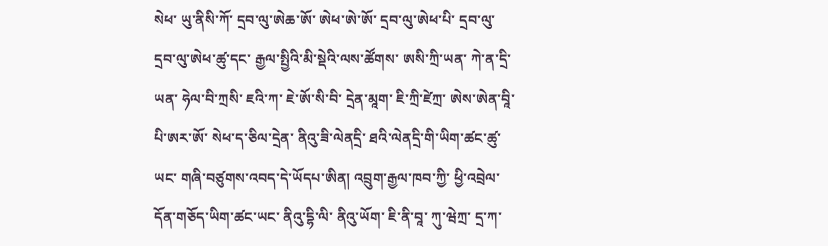སེཕ་ ཡུ་ནིསི་ཀོ་ དྲབ་ལུ་ཨེཆ་ཨོ་ ཨེཕ་ཨེ་ཨོ་ དྲབ་ལུ་ཨེཕ་པི་ དྲབ་ལུ་དྲབ་ལུ་ཨེཕ་ཚུ་དང་ རྒྱལ་སྤྱིའི་མི་སྡེའི་ལས་ཚོགས་ ཨསི་ཀྲི་ཡན་ ཀེ་ན་དྲི་ཡན་ ཧེལ་བི་ཀྲསི་ ཇའི་ཀ་ ཇེ་ཨོ་སི་བི་ དྲེན་མཱག་ ཇི་ཀྲི་ཛེཀྲ་ ཨེས་ཨེན་བཱི་ པི་ཨར་ཨོ་ སེཕ་ད་ཅིལ་དྲེན་ ནིའུ་ཟི་ལེནདྲི་ ཐའི་ལེནདྲི་གི་ཡིག་ཚང་ཚུ་ཡང་ གཞི་བཙུགས་འབད་དེ་ཡོདཔ་ཨིན། འབྲུག་རྒྱལ་ཁབ་ཀྱི་ ཕྱི་འབྲེལ་དོན་གཅོད་ཡིག་ཚང་ཡང་ ནིའུ་དྷི་ལི་ ནིའུ་ཡོག་ ཇི་ནི་བཱ་ ཀུ་ཝེཀྲ་ དྲ་ཀ་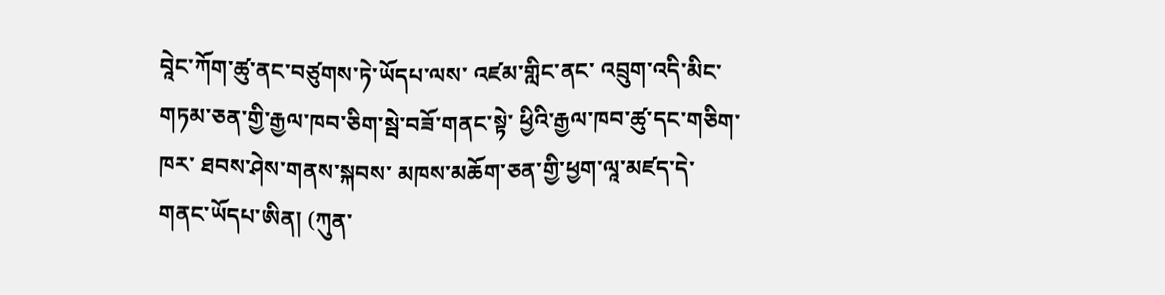བཱེང་ཀོག་ཚུ་ནང་བཙུགས་ཏེ་ཡོདཔ་ལས་ འཛམ་གླིང་ནང་ འབྲུག་འདི་མིང་གཏམ་ཅན་གྱི་རྒྱལ་ཁབ་ཅིག་སྦེ་བཟོ་གནང་སྟེ་ ཕྱིའི་རྒྱལ་ཁབ་ཚུ་དང་གཅིག་ཁར་ ཐབས་ཤེས་གནས་སྐབས་ མཁས་མཆོག་ཅན་གྱི་ཕྱག་ལཱ་མཛད་དེ་གནང་ཡོདཔ་ཨིན། (ཀུན་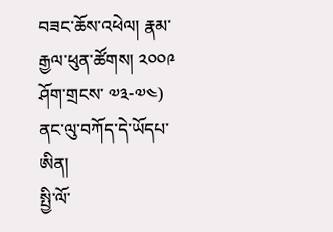བཟང་ཆོས་འཕེལ། རྣམ་རྒྱལ་ཕུན་ཚོགས། ༢༠༠༩ ཤོག་གྲངས་ ༧༣-༧༤) ནང་ལུ་བཀོད་དེ་ཡོདཔ་ཨིན།
སྤྱི་ལོ་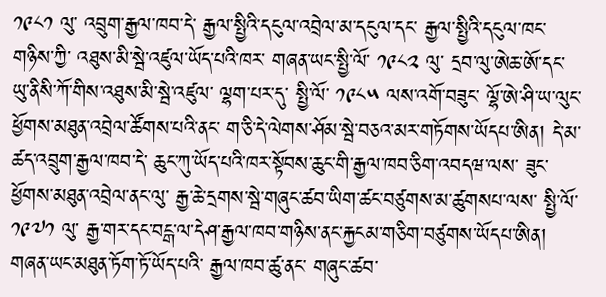༡༩༨༡ ལུ་ འབྲུག་རྒྱལ་ཁབ་དེ་ རྒྱལ་སྤྱིའི་དངུལ་འབྲེལ་མ་དངུལ་དང་ རྒྱལ་སྤྱིའི་དངུལ་ཁང་གཉིས་ཀྱི་ འཐུས་མི་སྦེ་འཛུལ་ཡོད་པའི་ཁར་ གཞན་ཡང་སྤྱི་ལོ་ ༡༩༨༢ ལུ་ དྲབ་ལུ་ཨེཆ་ཨོ་དང་ ཡུ་ནིསི་ཀོ་གིས་འཐུས་མི་སྦེ་འཛུལ་ ལྷག་པར་དུ་ སྤྱི་ལོ་ ༡༩༨༥ ལས་འགོ་བཟུང་ ལྷོ་ཨེ་ཤི་ཡ་ལུང་ཕྱོགས་མཐུན་འབྲེལ་ཚོགས་པའི་ནང་ ག་ཅི་དེ་ལེགས་ཤོམ་སྦེ་བཅའ་མར་གཏོགས་ཡོདཔ་ཨིན། དེ་མ་ཚད་འབྲུག་རྒྱལ་ཁབ་དེ་ ཆུང་ཀུ་ཡོད་པའི་ཁར་སྟོབས་ཆུང་གི་རྒྱལ་ཁབ་ཅིག་འབདཝ་ལས་ ཟུང་ཕྱོགས་མཐུན་འབྲེལ་ནང་ལུ་ རྒྱ་ཆེ་དྲགས་སྦེ་གཞུང་ཚབ་ཡིག་ཚང་བཙུགས་མ་ཚུགསཔ་ལས་ སྤྱི་ལོ་ ༡༩༧༡ ལུ་ རྒྱ་གར་དང་བངྒ་ལ་དེཤ་རྒྱལ་ཁབ་གཉིས་ནང་རྐྱངམ་གཅིག་བཙུགས་ཡོདཔ་ཨིན། གཞན་ཡང་མཐུན་ཏོག་ཏོ་ཡོད་པའི་ རྒྱལ་ཁབ་ཚུ་ནང་ གཞུང་ཚབ་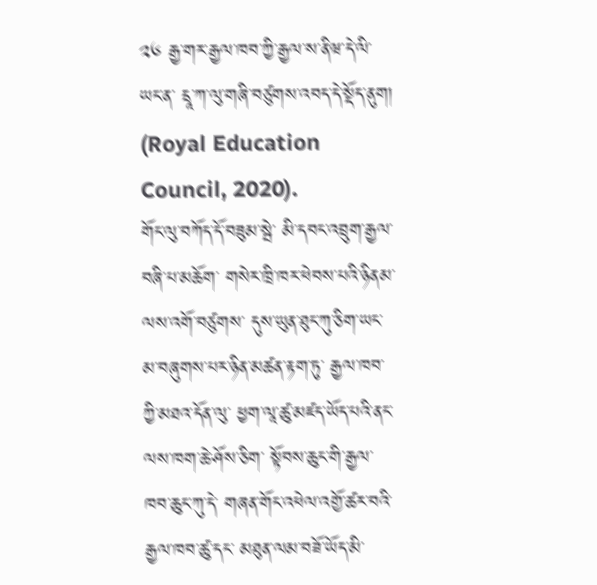༢༦ རྒྱ་གར་རྒྱལ་ཁབ་ཀྱི་རྒྱལ་ས་ནིཝ་དེ་ལི་ ཡང་ན་ དྲཱ་ཀ་ལུ་གཞི་བཙུགས་འབད་དེ་སྡོད་ནུག། (Royal Education Council, 2020).
གོང་ལུ་བཀོད་དོ་བཟུམ་སྦེ་ མི་དབང་འབྲུག་རྒྱལ་བཞི་པ་མཆོག་ གསེར་ཁྲི་ཁར་ཕེབས་པའི་ཉིནམ་ལས་འགོ་བཙུགས་ དུས་ཡུན་ཐུང་ཀུ་ཅིག་ཡང་ མ་བཞུགས་པར་ཉིན་མཚན་རྟག་ཏུ་ རྒྱལ་ཁབ་ཀྱི་མཐའ་དོན་ལུ་ ཕྱག་ལཱ་ཚུ་མཛད་ཡོད་པའི་ནང་ལས་ཁག་ཆེ་ཤོས་ཅིག་ སྟོབས་ཆུང་གི་རྒྱལ་ཁབ་ཆུང་ཀུ་དེ་ གཞན་གོང་འཕེལ་འགྱོ་ཚར་བའི་རྒྱལ་ཁབ་ཚུ་དང་ མཐུན་ལམ་བཟོ་ཡོད་མི་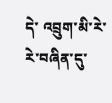དེ་ འབྲུག་མི་རེ་རེ་བཞིན་དུ་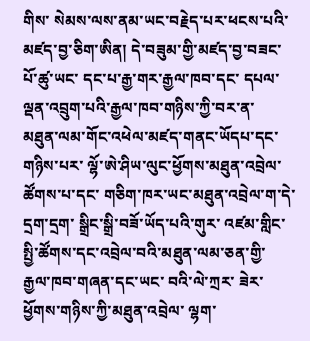གིས་ སེམས་ལས་ནམ་ཡང་བརྗེད་པར་ཕངས་པའི་ མཛད་བྱ་ཅིག་ཨིན། དེ་བཟུམ་གྱི་མཛད་བྱ་བཟང་པོ་ཚུ་ཡང་ དང་པ་རྒྱ་གར་རྒྱལ་ཁབ་དང་ དཔལ་ལྡན་འབྲུག་པའི་རྒྱལ་ཁབ་གཉིས་ཀྱི་བར་ན་ མཐུན་ལམ་གོང་འཕེལ་མཛད་གནང་ཡོདཔ་དང་ གཉིས་པར་ ལྷོ་ཨེ་ཤིཡ་ལུང་ཕྱོགས་མཐུན་འབྲེལ་ཚོགས་པ་དང་ གཅིག་ཁར་ཡང་མཐུན་འབྲེལ་ག་དེ་དྲག་དྲག་ སྒྲིང་སྒྲི་བཟོ་ཡོད་པའི་གུར་ འཛམ་གླིང་སྤྱི་ཚོགས་དང་འབྲེལ་བའི་མཐུན་ལམ་ཅན་གྱི་ རྒྱལ་ཁབ་གཞན་དང་ཡང་ བའི་ལེ་ཀྲར་ ཟེར་ཕྱོགས་གཉིས་ཀྱི་མཐུན་འབྲེལ་ ལྷག་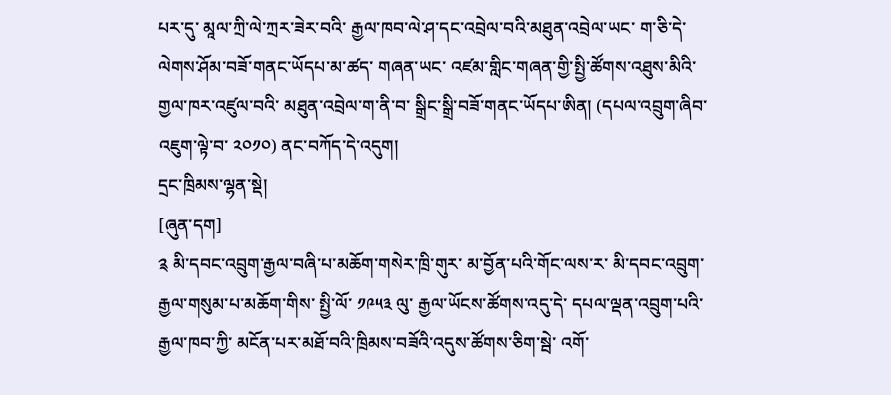པར་དུ་ མཱལ་ཀྲི་ལེ་ཀྲར་ཟེར་བའི་ རྒྱལ་ཁབ་ལེ་ཤ་དང་འབྲེལ་བའི་མཐུན་འབྲེལ་ཡང་ ག་ཅི་དེ་ལེགས་ཤོམ་བཟོ་གནང་ཡོདཔ་མ་ཚད་ གཞན་ཡང་ འཛམ་གླིང་གཞན་གྱི་སྤྱི་ཚོགས་འཐུས་མིའི་གྱལ་ཁར་འཛུལ་བའི་ མཐུན་འབྲེལ་ག་ནི་བ་ སྒྲིང་སྒྲི་བཟོ་གནང་ཡོདཔ་ཨིན། (དཔལ་འབྲུག་ཞིབ་འཇུག་ལྟེ་བ་ ༢༠༡༠) ནང་བཀོད་དེ་འདུག།
དྲང་ཁྲིམས་ལྷན་སྡེ།
[ཞུན་དག]
༉ མི་དབང་འབྲུག་རྒྱལ་བཞི་པ་མཆོག་གསེར་ཁྲི་གུར་ མ་བྱོན་པའི་གོང་ལས་ར་ མི་དབང་འབྲུག་རྒྱལ་གསུམ་པ་མཆོག་གིས་ སྤྱི་ལོ་ ༡༩༥༣ ལུ་ རྒྱལ་ཡོངས་ཚོགས་འདུ་དེ་ དཔལ་ལྡན་འབྲུག་པའི་རྒྱལ་ཁབ་ཀྱི་ མངོན་པར་མཐོ་བའི་ཁྲིམས་བཟོའི་འདུས་ཚོགས་ཅིག་སྦེ་ འགོ་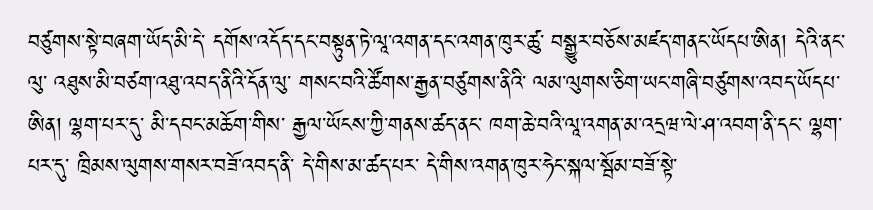བཙུགས་སྟེ་བཞག་ཡོད་མི་དེ་ དགོས་འདོད་དང་བསྟུན་ཏེ་ལཱ་འགན་དང་འགན་ཁུར་ཚུ་ བསྒྱུར་བཅོས་མཛད་གནང་ཡོདཔ་ཨིན། དེའི་ནང་ལུ་ འཐུས་མི་བཙག་འཐུ་འབད་ནིའི་དོན་ལུ་ གསང་བའི་ཚོགས་རྒྱན་བཙུགས་ནིའི་ ལམ་ལུགས་ཅིག་ཡང་གཞི་བཙུགས་འབད་ཡོདཔ་ཨིན། ལྷག་པར་དུ་ མི་དབང་མཆོག་གིས་ རྒྱལ་ཡོངས་ཀྱི་གནས་ཚད་ནང་ ཁག་ཆེ་བའི་ལཱ་འགན་མ་འདྲཝ་ལེ་ཤ་འབག་ནི་དང་ ལྷག་པར་དུ་ ཁྲིམས་ལུགས་གསར་བཟོ་འབད་ནི་ དེ་གིས་མ་ཚད་པར་ དེ་གིས་འགན་ཁུར་ཧེང་སྐལ་སྦོམ་བཟོ་སྟེ་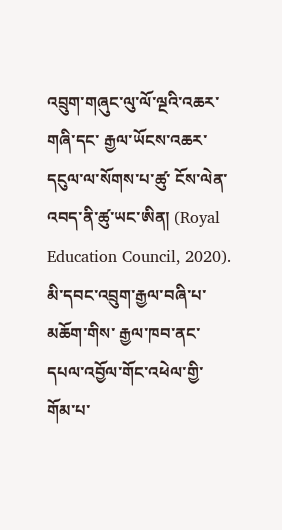འབྲུག་གཞུང་ལུ་ལོ་ལྔའི་འཆར་གཞི་དང་ རྒྱལ་ཡོངས་འཆར་དངུལ་ལ་སོགས་པ་ཚུ་ ངོས་ལེན་འབད་ནི་ཚུ་ཡང་ཨིན། (Royal Education Council, 2020).
མི་དབང་འབྲུག་རྒྱལ་བཞི་པ་མཆོག་གིས་ རྒྱལ་ཁབ་ནང་དཔལ་འབྱོལ་གོང་འཕེལ་གྱི་ གོམ་པ་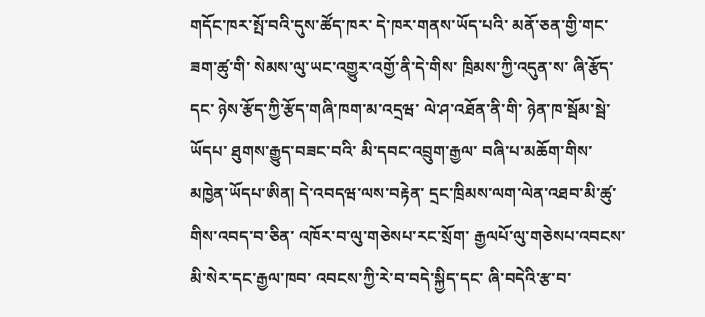གདོང་ཁར་སྤོ་བའི་དུས་ཚོད་ཁར་ དེ་ཁར་གནས་ཡོད་པའི་ མནོ་ཅན་གྱི་གང་ཟག་ཚུ་གི་ སེམས་ལུ་ཡང་འགྱུར་འགྱོ་ནི་དེ་གིས་ ཁྲིམས་ཀྱི་འདུན་ས་ ཞི་རྩོད་དང་ ཉེས་རྩོད་ཀྱི་རྩོད་གཞི་ཁག་མ་འདྲཝ་ ལེ་ཤ་འཐོན་ནི་གི་ ཉེན་ཁ་སྦོམ་སྦེ་ཡོདཔ་ ཐུགས་རྒྱུད་བཟང་བའི་ མི་དབང་འབྲུག་རྒྱལ་ བཞི་པ་མཆོག་གིས་མཁྱེན་ཡོདཔ་ཨིན། དེ་འབདཝ་ལས་བརྟེན་ དྲང་ཁྲིམས་ལག་ལེན་འཐབ་མི་ཚུ་གིས་འབད་བ་ཅིན་ འཁོར་བ་ལུ་གཅེསཔ་རང་སྲོག་ རྒྱལཔོ་ལུ་གཅེསཔ་འབངས་མི་སེར་དང་རྒྱལ་ཁབ་ འབངས་ཀྱི་རེ་བ་བདེ་སྐྱིད་དང་ ཞི་བདེའི་རྩ་བ་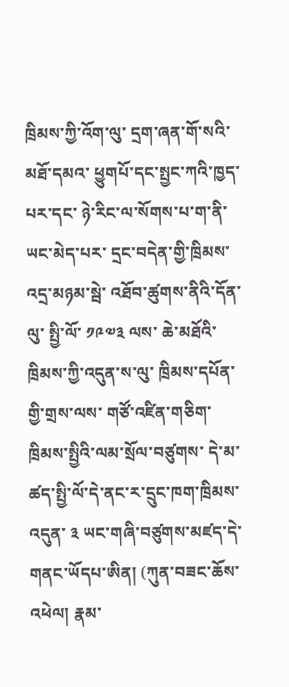ཁྲིམས་ཀྱི་འོག་ལུ་ དྲག་ཞན་གོ་སའི་མཐོ་དམའ་ ཕྱུགཔོ་དང་སྤྱང་ཀའི་ཁྱད་པར་དང་ ཉེ་རིང་ལ་སོགས་པ་ག་ནི་ཡང་མེད་པར་ དྲང་བདེན་གྱི་ཁྲིམས་འདྲ་མཉམ་སྦེ་ འཐོབ་ཚུགས་ནིའི་དོན་ལུ་ སྤྱི་ལོ་ ༡༩༧༣ ལས་ ཆེ་མཐོའི་ཁྲིམས་ཀྱི་འདུན་ས་ལུ་ ཁྲིམས་དཔོན་གྱི་གྲས་ལས་ གཙོ་འཛིན་གཅིག་ ཁྲིམས་སྤྱིའི་ལམ་སྲོལ་བཙུགས་ དེ་མ་ཚད་སྤྱི་ལོ་དེ་ནང་ར་དྲུང་ཁག་ཁྲིམས་འདུན་ ༣ ཡང་གཞི་བཙུགས་མཛད་དེ་གནང་ཡོདཔ་ཨིན། (ཀུན་བཟང་ཆོས་འཕེལ། རྣམ་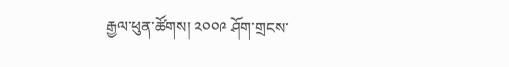རྒྱལ་ཕུན་ཚོགས། ༢༠༠༩ ཤོག་གྲངས་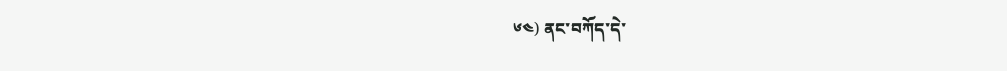༦༤) ནང་བཀོད་དེ་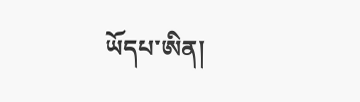ཡོདཔ་ཨིན།